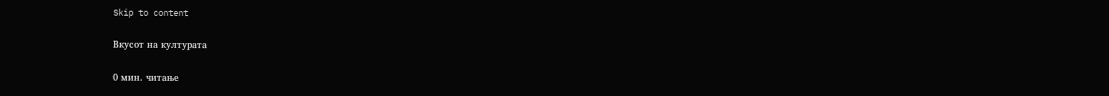Skip to content

Вкусот на културата

0 мин. читање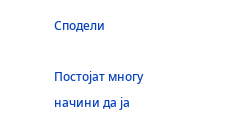Сподели

Постојат многу начини да ја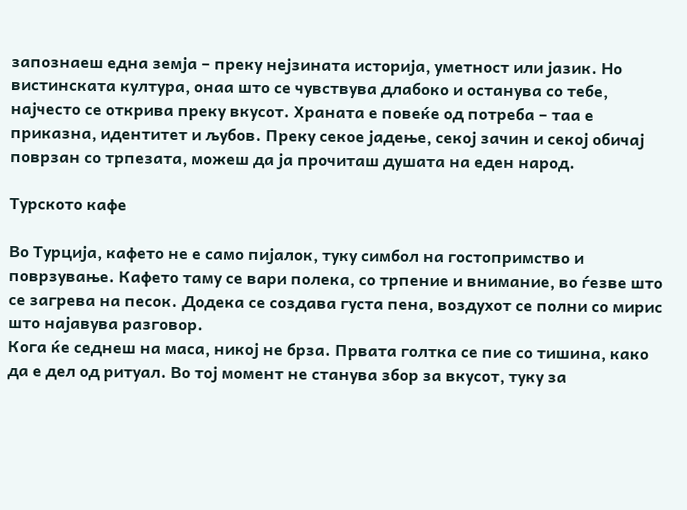запознаеш една земја – преку нејзината историја, уметност или јазик. Но вистинската култура, онаа што се чувствува длабоко и останува со тебе, најчесто се открива преку вкусот. Храната е повеќе од потреба – таа е приказна, идентитет и љубов. Преку секое јадење, секој зачин и секој обичај поврзан со трпезата, можеш да ја прочиташ душата на еден народ.

Турското кафе

Во Турција, кафето не е само пијалок, туку симбол на гостопримство и поврзување. Кафето таму се вари полека, со трпение и внимание, во ѓезве што се загрева на песок. Додека се создава густа пена, воздухот се полни со мирис што најавува разговор.
Кога ќе седнеш на маса, никој не брза. Првата голтка се пие со тишина, како да е дел од ритуал. Во тој момент не станува збор за вкусот, туку за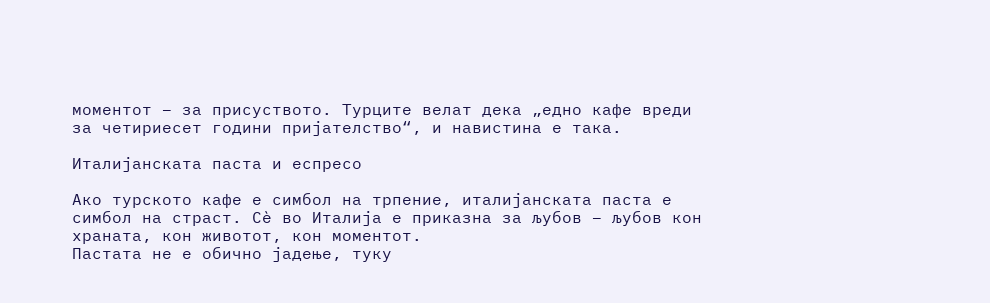моментот – за присуството. Турците велат дека „едно кафе вреди за четириесет години пријателство“, и навистина е така.

Италијанската паста и еспресо

Ако турското кафе е симбол на трпение, италијанската паста е симбол на страст. Сè во Италија е приказна за љубов – љубов кон храната, кон животот, кон моментот.
Пастата не е обично јадење, туку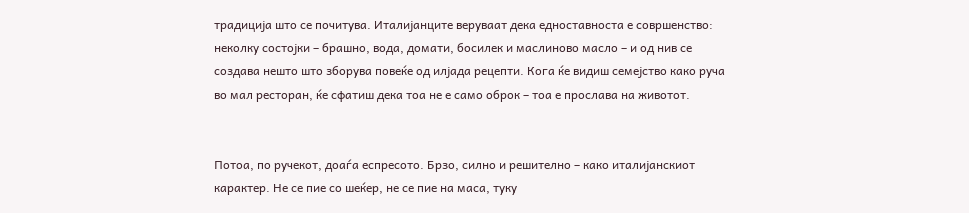традиција што се почитува. Италијанците веруваат дека едноставноста е совршенство: неколку состојки – брашно, вода, домати, босилек и маслиново масло – и од нив се создава нешто што зборува повеќе од илјада рецепти. Кога ќе видиш семејство како руча во мал ресторан, ќе сфатиш дека тоа не е само оброк – тоа е прослава на животот.


Потоа, по ручекот, доаѓа еспресото. Брзо, силно и решително – како италијанскиот карактер. Не се пие со шеќер, не се пие на маса, туку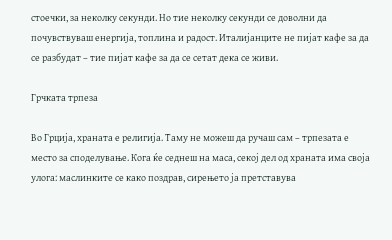стоечки, за неколку секунди. Но тие неколку секунди се доволни да почувствуваш енергија, топлина и радост. Италијанците не пијат кафе за да се разбудат – тие пијат кафе за да се сетат дека се живи.

Грчката трпеза

Во Грција, храната е религија. Таму не можеш да ручаш сам – трпезата е место за споделување. Кога ќе седнеш на маса, секој дел од храната има своја улога: маслинките се како поздрав, сирењето ја претставува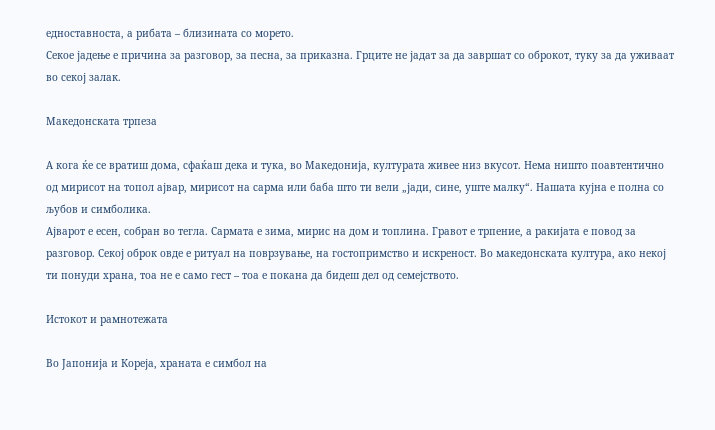едноставноста, а рибата – близината со морето.
Секое јадење е причина за разговор, за песна, за приказна. Грците не јадат за да завршат со оброкот, туку за да уживаат во секој залак.

Македонската трпеза

А кога ќе се вратиш дома, сфаќаш дека и тука, во Македонија, културата живее низ вкусот. Нема ништо поавтентично од мирисот на топол ајвар, мирисот на сарма или баба што ти вели „јади, сине, уште малку“. Нашата кујна е полна со љубов и симболика.
Ајварот е есен, собран во тегла. Сармата е зима, мирис на дом и топлина. Гравот е трпение, а ракијата е повод за разговор. Секој оброк овде е ритуал на поврзување, на гостопримство и искреност. Во македонската култура, ако некој ти понуди храна, тоа не е само гест – тоа е покана да бидеш дел од семејството.

Истокот и рамнотежата

Во Јапонија и Кореја, храната е симбол на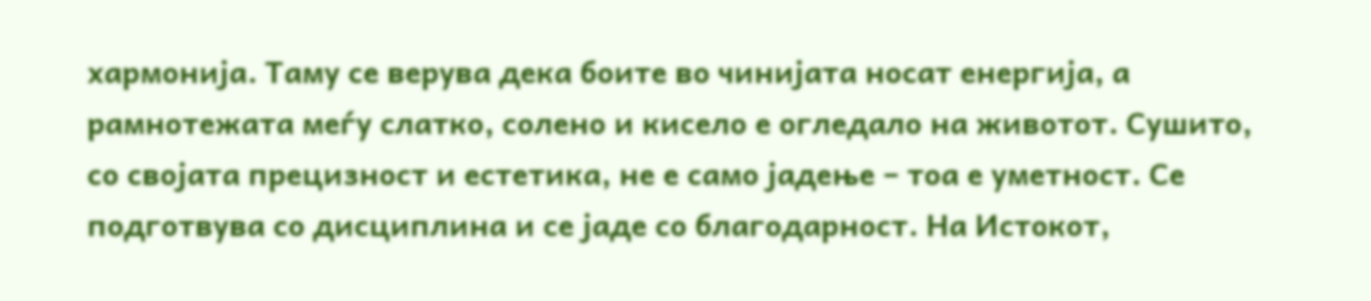хармонија. Таму се верува дека боите во чинијата носат енергија, а рамнотежата меѓу слатко, солено и кисело е огледало на животот. Сушито, со својата прецизност и естетика, не е само јадење – тоа е уметност. Се подготвува со дисциплина и се јаде со благодарност. На Истокот,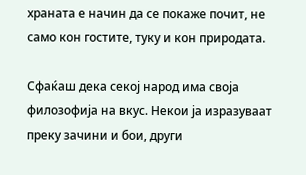храната е начин да се покаже почит, не само кон гостите, туку и кон природата.

Сфаќаш дека секој народ има своја филозофија на вкус. Некои ја изразуваат преку зачини и бои, други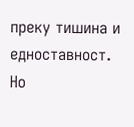преку тишина и едноставност. Но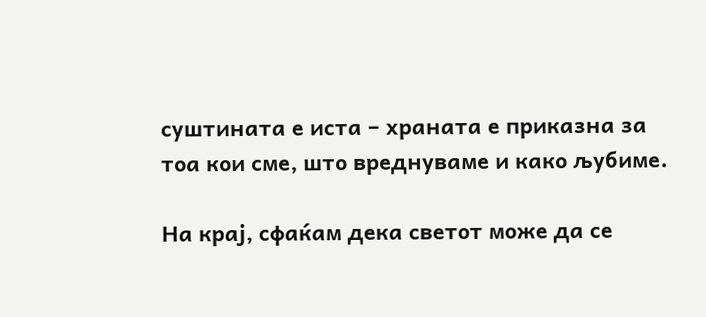суштината е иста – храната е приказна за тоа кои сме, што вреднуваме и како љубиме.

На крај, сфаќам дека светот може да се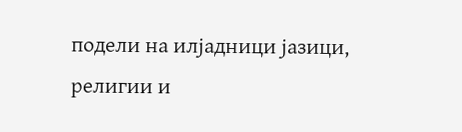подели на илјадници јазици, религии и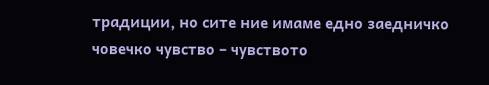традиции, но сите ние имаме едно заедничко човечко чувство – чувството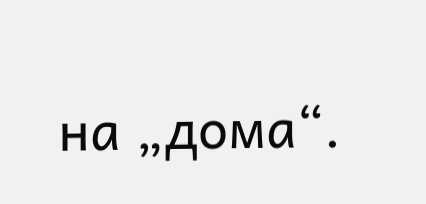на „дома“.